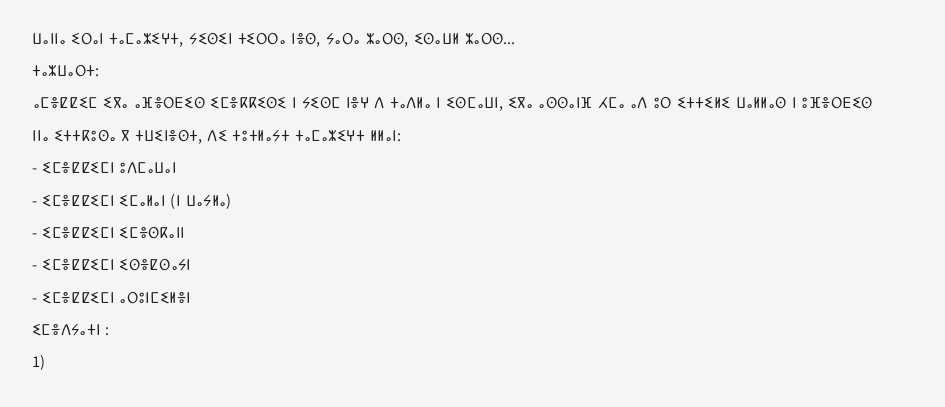ⵡⴰⵏⵏⴰ ⵉⵔⴰⵏ ⵜⴰⵎⴰⵣⵉⵖⵜ, ⵢⵉⵙⵉⵏ ⵜⵉⵔⵔⴰ ⵏⴻⵙ, ⵢⴰⵔⴰ ⵣⴰⵔⵙ, ⵉⵙⴰⵡⵍ ⵣⴰⵔⵙ...
ⵜⴰⵣⵡⴰⵔⵜ:
ⴰⵎⴻⵇⵇⵉⵎ ⵉⴳⴰ ⴰⴼⴻⵔⴹⵉⵙ ⵉⵎⴻⴽⴽⵉⵙⵉ ⵏ ⵢⵉⵙⵎ ⵏⴻⵖ ⴷ ⵜⴰⴷⵍⴰ ⵏ ⵉⵙⵎⴰⵡⵏ, ⵉⴳⴰ ⴰⵙⵙⴰⵏⴼ ⵃⵎⴰ ⴰⴷ ⵓⵔ ⵉⵜⵜⵉⵍⵉ ⵡⴰⵍⵍⴰⵙ ⵏ ⵓⴼⴻⵔⴹⵉⵙ ⵏⵏⴰ ⵉⵜⵜⴽⵓⵙⴰ ⴳ ⵜⵡⵉⵏⴻⵙⵜ, ⴷⵉ ⵜⵓⵜⵍⴰⵢⵜ ⵜⴰⵎⴰⵣⵉⵖⵜ ⵍⵍⴰⵏ:
- ⵉⵎⴻⵇⵇⵉⵎⵏ ⵓⴷⵎⴰⵡⴰⵏ
- ⵉⵎⴻⵇⵇⵉⵎⵏ ⵉⵎⴰⵍⴰⵏ (ⵏ ⵡⴰⵢⵍⴰ)
- ⵉⵎⴻⵇⵇⵉⵎⵏ ⵉⵎⴻⵙⴽⴰⵏⵏ
- ⵉⵎⴻⵇⵇⵉⵎⵏ ⵉⵙⴻⵇⵙⴰⵢⵏ
- ⵉⵎⴻⵇⵇⵉⵎⵏ ⴰⵔⵓⵏⵎⵉⵍⴻⵏ
ⵉⵎⴻⴷⵢⴰⵜⵏ :
1)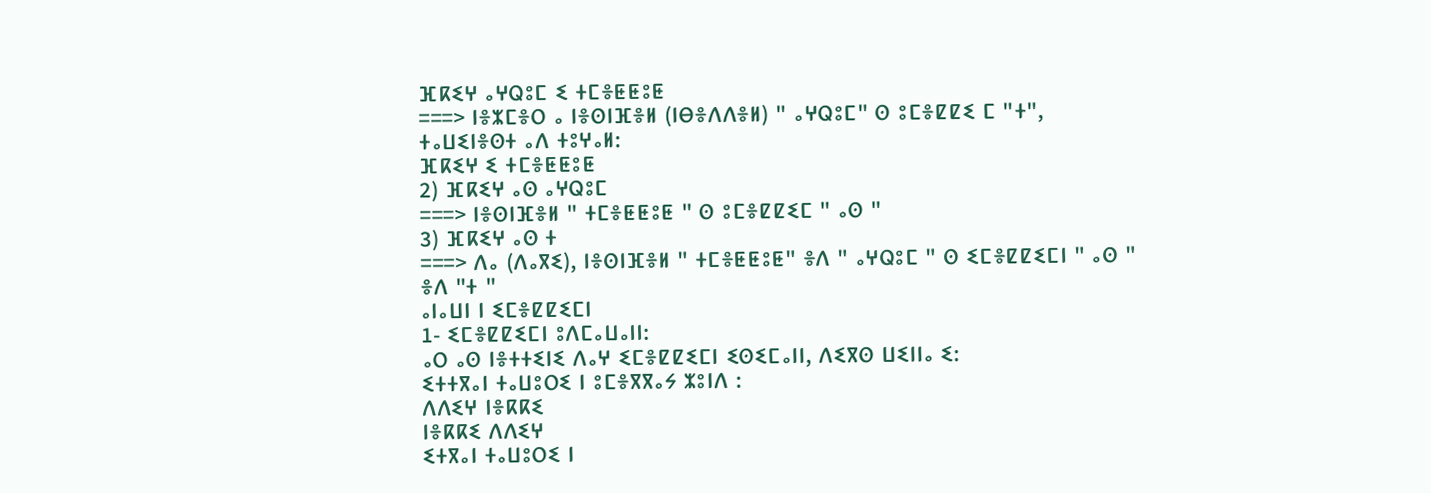ⴼⴽⵉⵖ ⴰⵖⵕⵓⵎ ⵉ ⵜⵎⴻⵟⵟⵓⵟ
===> ⵏⴻⵣⵎⴻⵔ ⴰ ⵏⴻⵙⵏⴼⴻⵍ (ⵏⴱⴻⴷⴷⴻⵍ) " ⴰⵖⵕⵓⵎ" ⵙ ⵓⵎⴻⵇⵇⵉ ⵎ "ⵜ", ⵜⴰⵡⵉⵏⴻⵙⵜ ⴰⴷ ⵜⵓⵖⴰⵍ:
ⴼⴽⵉⵖ ⵉ ⵜⵎⴻⵟⵟⵓⵟ
2) ⴼⴽⵉⵖ ⴰⵙ ⴰⵖⵕⵓⵎ
===> ⵏⴻⵙⵏⴼⴻⵍ " ⵜⵎⴻⵟⵟⵓⵟ " ⵙ ⵓⵎⴻⵇⵇⵉⵎ " ⴰⵙ "
3) ⴼⴽⵉⵖ ⴰⵙ ⵜ
===> ⴷⴰ (ⴷⴰⴳⵉ), ⵏⴻⵙⵏⴼⴻⵍ " ⵜⵎⴻⵟⵟⵓⵟ" ⴻⴷ " ⴰⵖⵕⵓⵎ " ⵙ ⵉⵎⴻⵇⵇⵉⵎⵏ " ⴰⵙ " ⴻⴷ "ⵜ "
ⴰⵏⴰⵡⵏ ⵏ ⵉⵎⴻⵇⵇⵉⵎⵏ
1- ⵉⵎⴻⵇⵇⵉⵎⵏ ⵓⴷⵎⴰⵡⴰⵏⵏ:
ⴰⵔ ⴰⵙ ⵏⴻⵜⵜⵉⵏⵉ ⴷⴰⵖ ⵉⵎⴻⵇⵇⵉⵎⵏ ⵉⵙⵉⵎⴰⵏⵏ, ⴷⵉⴳⵙ ⵡⵉⵏⵏⴰ ⵉ:
ⵉⵜⵜⴳⴰⵏ ⵜⴰⵡⵓⵔⵉ ⵏ ⵓⵎⴻⴳⴳⴰⵢ ⵣⵓⵏⴷ :
ⴷⴷⵉⵖ ⵏⴻⴽⴽⵉ
ⵏⴻⴽⴽⵉ ⴷⴷⵉⵖ
ⵉⵜⴳⴰⵏ ⵜⴰⵡⵓⵔⵉ ⵏ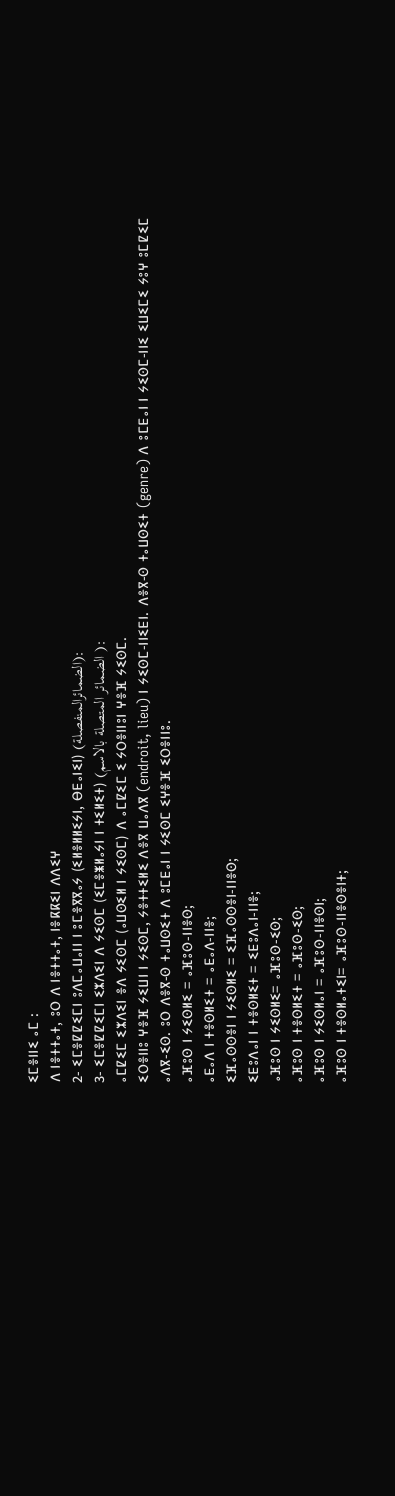ⵉⵎⴻⵏⵏⵉ ⴰⵎ :
ⴷ ⵏⴻⵜⵜⴰⵜ, ⵓⵔ ⴷ ⵏⴻⵜⵜⴰⵜ, ⵏⴻⴽⴽⵉⵏ ⴷⴷⵉⵖ
2- ⵉⵎⴻⵇⵇⵉⵎⵏ ⵓⴷⵎⴰⵡⴰⵏⵏ ⵏ ⵓⵎⴻⴳⴳⴰⵢ (ⵉⵍⴻⵍⵍⵉⵢⵏ, ⴱⴹⴰⵏⵉⵏ) (الضمائرالمنفصلة):
3- ⵉⵎⴻⵇⵇⵉⵎⵏ ⵉⵣⴷⵉⵏ ⴷ ⵢⵉⵙⵎ (ⵉⵎⴻⵥⵍⴰⵢⵏ ⵏ ⵜⵉⵍⵉⵜ) (الضمائر المتصلة بالاسم ):
ⴰⵎⵇⵉⵎ ⵉⵣⴷⵉⵏ ⴻⴷ ⵢⵉⵙⵎ (ⴰⵡⵙⵉⵍ ⵏ ⵢⵉⵙⵎ) ⴷ ⴰⵎⵇⵉⵎ ⵉ ⵢⵔⴻⵏⵏⵓⵏ ⵖⴻⴼ ⵢⵉⵙⵎ.
ⵉⵔⴻⵏⵏⵓ ⵖⴻⴼ ⵢⵉⵡⵏ ⵏ ⵢⵉⵙⵎ, ⵢⴻⵜⵜⵉⵍⵉ ⴷⴻⴳ ⵡⴰⴷⴳ (endroit, lieu) ⵏ ⵢⵉⵙⵎ-ⵏⵏⵉⴹⵏ. ⴷⴻⴳ-ⵙ ⵜⴰⵡⵙⵉⵜ (genre) ⴷ ⵓⵎⴹⴰⵏ ⵏ ⵢⵉⵙⵎ-ⵏⵏⵉ ⵉⵡⵉⵎⵉ ⵢⵓⵖ ⵓⵎⵇⵉⵎ ⴰⴷⴳ-ⵉⵙ. ⵓⵔ ⴷⴻⴳ-ⵙ ⵜⴰⵡⵙⵉⵜ ⴷ ⵓⵎⴹⴰⵏ ⵏ ⵢⵉⵙⵎ ⵉⵖⴻⴼ ⵉⵔⴻⵏⵏⵓ.
ⴰⴼⵓⵙ ⵏ ⵢⵉⵙⵍⵉ = ⴰⴼⵓⵙ-ⵏⵏⴻⵙ;
ⴰⴹⴰⴷ ⵏ ⵜⴻⵙⵍⵉⵜ = ⴰⴹⴰⴷ-ⵏⵏⴻ;
ⵉⴼⴰⵙⵙⴻⵏ ⵏ ⵢⵉⵙⵍⵉ = ⵉⴼⴰⵙⵙⴻⵏ-ⵏⵏⴻⵙ;
ⵉⴹⵓⴷⴰⵏ ⵏ ⵜⴻⵙⵍⵉⵜ = ⵉⴹⵓⴷⴰⵏ-ⵏⵏⴻ;
ⴰⴼⵓⵙ ⵏ ⵢⵉⵙⵍⵉ= ⴰⴼⵓⵙ-ⵉⵙ;
ⴰⴼⵓⵙ ⵏ ⵜⴻⵙⵍⵉⵜ = ⴰⴼⵓⵙ-ⵉⵙ;
ⴰⴼⵓⵙ ⵏ ⵢⵉⵙⵍⴰⵏ = ⴰⴼⵓⵙ-ⵏⵏⴻⵙⵏ;
ⴰⴼⵓⵙ ⵏ ⵜⴻⵙⵍⴰⵜⵉⵏ= ⴰⴼⵓⵙ-ⵏⵏⴻⵙⴻⵏⵜ;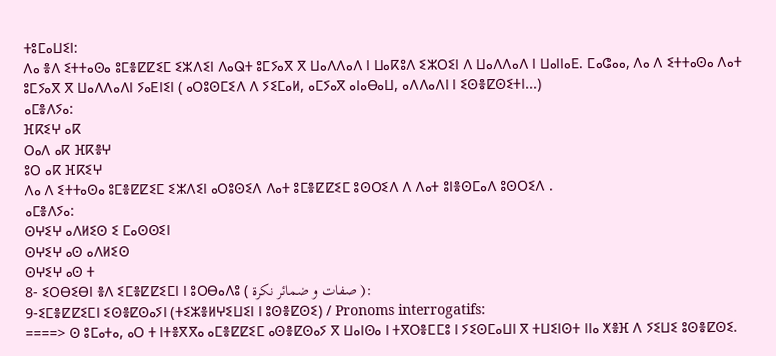ⵜⵓⵎⴰⵡⵉⵏ:
ⴷⴰ ⴻⴷ ⵉⵜⵜⴰⵙⴰ ⵓⵎⴻⵇⵇⵉⵎ ⵉⵣⴷⵉⵏ ⴷⴰⵕⵜ ⵓⵎⵢⴰⴳ ⴳ ⵡⴰⴷⴷⴰⴷ ⵏ ⵡⴰⴽⵓⴷ ⵉⵣⵔⵉⵏ ⴷ ⵡⴰⴷⴷⴰⴷ ⵏ ⵡⴰⵏⵏⴰⴹ. ⵎⴰⵛⴰⴰ, ⴷⴰ ⴷ ⵉⵜⵜⴰⵙⴰ ⴷⴰⵜ ⵓⵎⵢⴰⴳ ⴳ ⵡⴰⴷⴷⴰⴷⵏ ⵢⴰⴹⵏⵉⵏ ( ⴰⵔⵓⵙⵎⵉⴷ ⴷ ⵢⵉⵎⴰⵍ, ⴰⵎⵢⴰⴳ ⴰⵏⴰⴱⴰⵡ, ⴰⴷⴷⴰⴷⵏ ⵏ ⵉⵙⴻⵇⵙⵉⵜⵏ...)
ⴰⵎⴻⴷⵢⴰ:
ⴼⴽⵉⵖ ⴰⴽ
ⵔⴰⴷ ⴰⴽ ⴼⴽⴻⵖ
ⵓⵔ ⴰⴽ ⴼⴽⵉⵖ
ⴷⴰ ⴷ ⵉⵜⵜⴰⵙⴰ ⵓⵎⴻⵇⵇⵉⵎ ⵉⵣⴷⵉⵏ ⴰⵔⵓⵙⵉⴷ ⴷⴰⵜ ⵓⵎⴻⵇⵇⵉⵎ ⵓⵙⵔⵉⴷ ⴷ ⴷⴰⵜ ⵓⵏⴻⵙⵎⴰⴷ ⵓⵙⵔⵉⴷ .
ⴰⵎⴻⴷⵢⴰ:
ⵙⵖⵉⵖ ⴰⴷⵍⵉⵙ ⵉ ⵎⴰⵙⵙⵉⵏ
ⵙⵖⵉⵖ ⴰⵙ ⴰⴷⵍⵉⵙ
ⵙⵖⵉⵖ ⴰⵙ ⵜ
8- ⵉⵔⴱⵉⴱⵏ ⴻⴷ ⵉⵎⴻⵇⵇⵉⵎⵏ ⵏ ⵓⵔⴱⴰⴷⵓ ( صفات و ضمائر نكرة ):
9-ⵉⵎⴻⵇⵇⵉⵎⵏ ⵉⵙⴻⵇⵙⴰⵢⵏ (ⵜⵉⵣⴻⵍⵖⵉⵡⵉⵏ ⵏ ⵓⵙⴻⵇⵙⵉ) / Pronoms interrogatifs:
====> ⵙ ⵓⵎⴰⵜⴰ, ⴰⵔ ⵜ ⵏⵜⴻⴳⴳⴰ ⴰⵎⴻⵇⵇⵉⵎ ⴰⵙⴻⵇⵙⴰⵢ ⴳ ⵡⴰⵏⵙⴰ ⵏ ⵜⴳⵔⴻⵎⵎⵓ ⵏ ⵢⵉⵙⵎⴰⵡⵏ ⴳ ⵜⵡⵉⵏⵙⵜ ⵏⵏⴰ ⵅⴻⴼ ⴷ ⵢⵉⵡⵉ ⵓⵙⴻⵇⵙⵉ.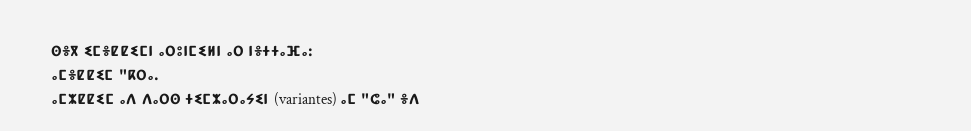ⵙⴻⴳ ⵉⵎⴻⵇⵇⵉⵎⵏ ⴰⵔⵓⵏⵎⵉⵍⵏ ⴰⵔ ⵏⴻⵜⵜⴰⴼⴰ:
ⴰⵎⴻⵇⵇⵉⵎ "ⴽⵔⴰ.
ⴰⵎⵣⵇⵇⵉⵎ ⴰⴷ ⴷⴰⵔⵙ ⵜⵉⵎⵣⴰⵔⴰⵢⵉⵏ (variantes) ⴰⵎ "ⵛⴰ" ⴻⴷ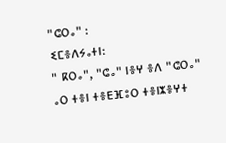"ⵛⵔⴰ" :
ⵉⵎⴻⴷⵢⴰⵜⵏ:
" ⴽⵔⴰ", "ⵛⴰ" ⵏⴻⵖ ⴻⴷ "ⵛⵔⴰ" ⴰⵔ ⵜⴻⵏ ⵜⴻⴹⴼⵓⵔ ⵜⴻⵏⵣⴻⵖⵜ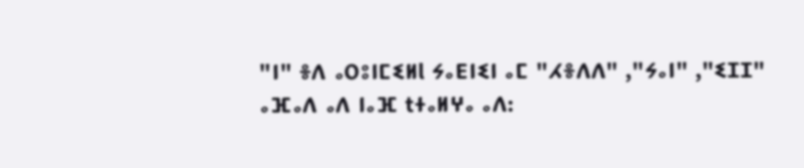"ⵏ" ⴻⴷ ⴰⵔⵓⵏⵎⵉⵍl ⵢⴰⴹⵏⵉⵏ ⴰⵎ "ⵃⴻⴷⴷ" ,"ⵢⴰⵏ" ,"ⵉⵊⵊ" ⴰⴼⴰⴷ ⴰⴷ ⵏⴰⴼ tⵜⴰⵍⵖⴰ ⴰⴷ: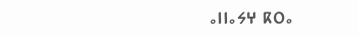ⴰⵏⵏⴰⵢⵖ ⴽⵔⴰ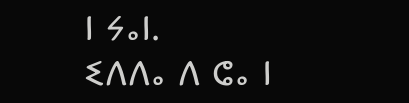ⵏ ⵢⴰⵏ.
ⵉⴷⴷⴰ ⴷ ⵛⴰ ⵏ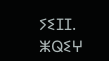ⵢⵉⵊⵊ.
ⵥⵕⵉⵖ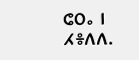ⵛⵔⴰ ⵏ ⵃⴻⴷⴷ.